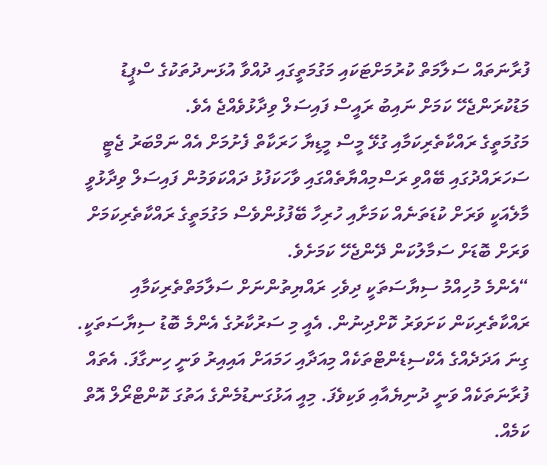ފުރާނަތައް ސަލާމަތް ކުރުމަށްޓަކައި މަގުމަތީގައި ދުއްވާ އުޅަނދުތަކުގެ ސްޕީޑު މަޑުކުރަންޖެހޭ ކަމަށް ނައިބު ރައީސް ފައިސަލް ވިދާޅުވެއްޖެ އެވެ.
މަގުމަތީގެ ރައްކާތެރިކަމާއި ގުޅޭ މީސް މީޑިޔާ ހަރަކާތް ފެށުމަށް އެއް ނަމްބަރު ޖެޓީ ސަހަރައްދުގައި ބޭއްވި ރަސްމިއްޔާތެއްގައި ވާހަކަފުޅު ދައްކަވަމުން ފައިސަލް ވިދާޅުވީ މާލެއަކީ ވަރަށް ކުޑަތަނެއް ކަމަށާއި ހުރިހާ ބޭފުޅުންވެސް މަގުމަތީގެ ރައްކާތެރިކަމަށް ވަރަށް ބޮޑަށް ސަމާލުކަން ދޭންޖެހޭ ކަމަށެވެ.
“އެންމެ މުހިއްމު ސިޔާސަތަކީ ދިވެހި ރައްޔިތުންނަށް ސަލާމަތްތެރިކަމާއި ރައްކާތެރިކަން ކަށަވަރު ކޮށްދިނުން. އެއީ މި ސަރުކާރުގެ އެންމެ ބޮޑު ސިޔާސަތަކީ. ގިނަ އަދަދެއްގެ އެކްސިޑެންޓްތަކެއް މިއަދާއި ހަމައަށް އައިއިރު ވަނީ ހިނގާފަ. އެތައް ފުރާނަތަކެއް ވަނީ ދުނިޔެއާއި ވަކިވެފަ. މިއީ އަޅުގަނޑުމެންގެ އަތުގަ ކޮންޓްރޯލް އޮތް ކަމެއް.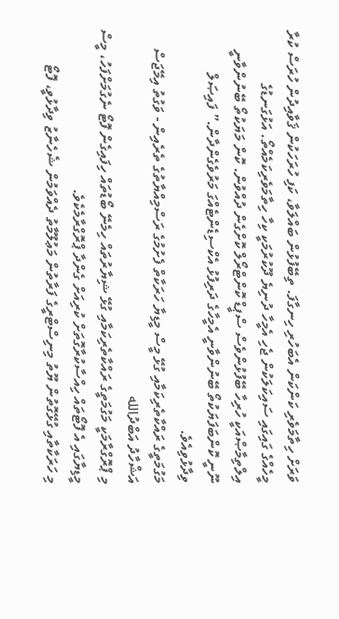ވަރަށް ހިތާމަވެރި ކަންކަން އެބަހުރި ހިނގާފަ. ތިބޭފުޅުން ބައްލަވާ، ކަފި ހުރަހަކުން ޤަވާއިދުން ހުރަސް ކުރާ މީހެއްގެ ގައިގައި ސައިކަލަކުން ޖެހި އެމީހާ ދުނިޔެ ދޫކުރުމަކީ ކިހާ ހިތާމަވެރިކަމެއްތޯ. އަޅުގަނޑުގެ އިލްތިމާޞްއަކީ ހުރިހާ ބޭފުޅުންވެސް ސްޕީޑް ކޮންޓްރޯލް ކޮށްގެން ދުއްވުން. ކޮން މަޔަކުތޯ ބޭނުންވާނީ ނޫނީ ކޮންބަފަޔަކުތޯ ބޭނުންވާނީ އެމީހާގެ ދަރިފުޅު އެކްސިޑެންޓެއްގަ މަރުވެގެންދާން.” ފައިޞަލް ވިދާޅުވިއެވެ.
މަގުމަތީގެ ރައްކާތެރިކަމާއި ގުޅޭ މީސް މީޑިޔާ ހަރަކާތް ފެށުމުގެ ރަސްމިއްޔާތުގެ ތެރެއިން - ވަގުތު އިމޭޖަސް އަޝްހާދު އަބްދުالله
މި ޕްރޮގްރާމަކީ މަގުމަތީގެ ރައްކާތެރިކަމާއި ގުޅޭ ޝިޔާރުތައް ހިމެނޭ ބޯޑުތައް ހިފައިގެން ފޮޓޯ ނެގުމަށްފަހު، މީސް މީޑިޔާގައި އެ ފޮޓޯތައް ހިއްސާކުރާގޮތަށް ކުރިއަށް ގެންދާ ޕްރޮގްރާމެކެވެ.
މި ހަރަކާތާއި ގުޅޭގޮތުން ޔޫތު މިނިސްޓްރީގެ ފަރާތުން މަޢުލޫމާތު ދެއްވަމުން ޝެހެނާޒު ވިދާޅުވީ، ފޮޓޯ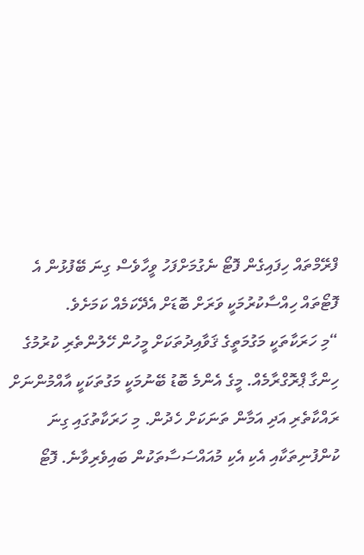ފްރޭމްތައް ހިފައިގެން ފޮޓޯ ނެގުމަށްފަހު ވީހާވެސް ގިނަ ބޭފުޅުން އެ ފޮޓޯތައް ހިއްސާކުރުމަކީ ވަރަށް ބޮޑަށް އެދޭކަމެއް ކަމަށެވެ.
“މި ހަރަކާތަކީ މަގުމަތީގެ ޤަވާއިދުތަކަށް މީހުން ހޭލުންތެރި ކުރުމުގެ ހިންގާ ޕްރޮގްރާމެއް. މީގެ އެންމެ ބޮޑު ބޭނުމަކީ މަގުތަކަކީ އާއްމުންނަށް ރައްކާތެރި އަދި އަމާން ތަނަކަށް ހެދުން. މި ހަރަކާތުގައި ގިނަ ކުންފުނިތަކާއި އެކި އެކި މުއައްސަސާތަކުން ބައިވެރިވާނެ. ފޮޓޯ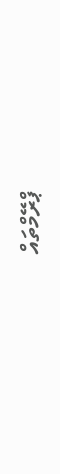ޕްރޭމްތައް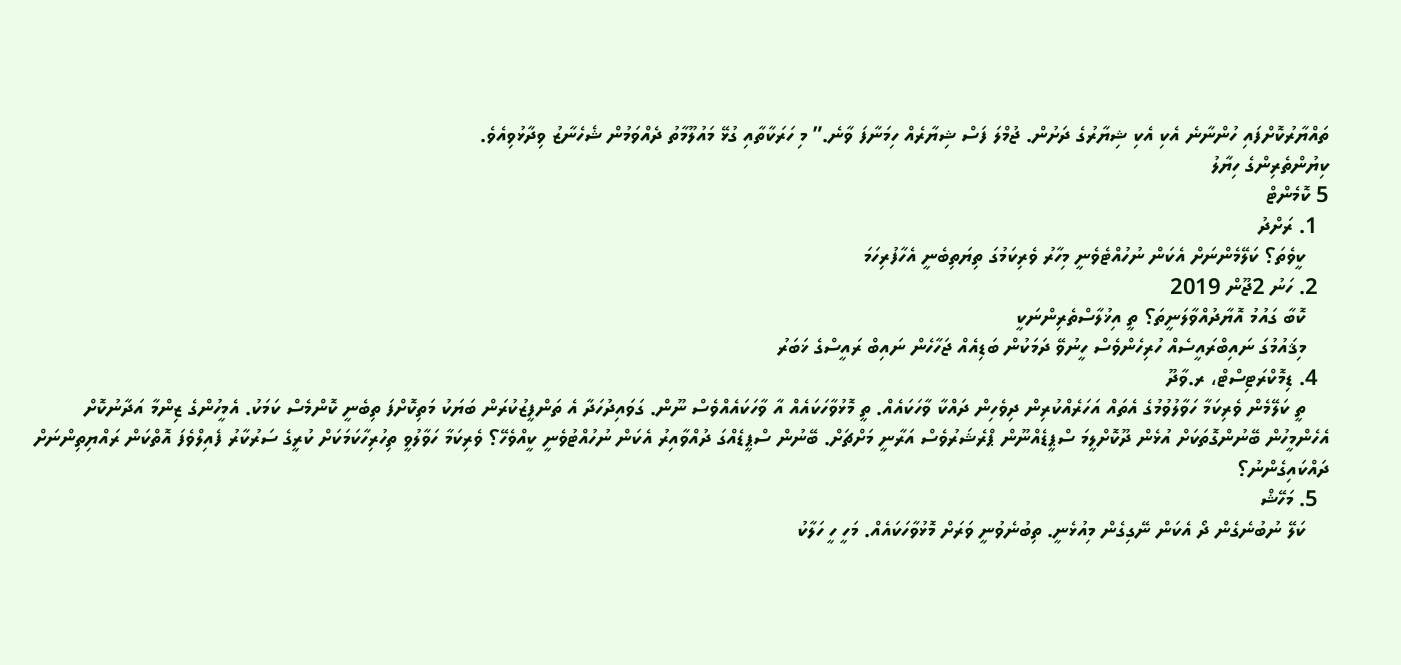ތައްޔާރުކޮށްފައި ހުންނާނެ އެކި އެކި ޝިޔާރުގެ ދަށުން. ޖުމްލަ ފަސް ޝިޔާރެއް ހިމަނާފަ ވާނެ.” މި ހަރަކާތާއި ގުޅޭ މައުލޫމާތު ދެއްވަމުން ޝެހެނާޒު ވިދާޅުވިއެވެ.
ކިޔުންތެރިންގެ ހިޔާލު
5 ކޮމެންޓް
  1. ރަށްދު
    ކީވެތަ؟ ކަލޭމެންނަށް އެކަން ނުހުއްޓެވެނީ މިހާރު ވެރިކަމުގަ ތިޔަތިބެނީ އެހާފުރިހަމަ
  2. ހަނު 2ޖޫން 2019
    ކޮބާ ގައުމު އޮޔާދުއްވާލަނީތަ؟ ތީ އިޚުލާސްތެރިންނަކީ
    މިޤައުމުގަ ނައިބްރައީސެއް ހުރިހެންވެސް ހީނުވޭ ދަމަކުން ބަޑިއެއް ޖަހާހެން ނައިބް ރައީސްގެ ޚަބަރު
  4. ޑިމޮކްރަޓިސްޓް، ރ.ވާދޫ
    ތީ ކަލޭމެން ވެރިކަމާ ހަވާލުވުމުގެ އެތައް އަހަރެއްކުރިން ދިވެހިން ދައްކާ ވާހަކައެއް. ތީ މޮޅުވާހަކައެއް އާ ވާހަކައެއްވެސް ނޫން. ގަވައިދުހަދާ އެ ތަންފީޒުކުރަން ބަޔަކު މަތިކޮށްފަ ތިބެނީ ކޮންމެސް ކަމަކު. އެމީހުންގެ ޒިންމާ އަދާނުކޮށް އެހެންމީހުން ބޭނުންގޮތަކަށް އުޅެން ދޫކޮށްލީމަ ސްޕީޑެއްނޫން ޕްރެޝަރުވެސް އަރާނީ މަށްޗަށް. ބޭނުން ސްޕީޑެއްގަ ދުއްވާއިރު އެކަން ނުހުއްޓުވެނީ ކީއްވެހޭ؟ ވެރިކަމާ ހަވާލުވީ ތިހުރިހާކަމަކަށް ކުރީގެ ސަރުކާރު ފެއިލްވެފަ އޮތްކަން ރައްޔިތިންނަށް ދައްކައިގެންނު؟
  5. މަހޭޝް
    ކަލޭ ނުބުނެގެން ދޯ އެކަން ނޭގިގެން މިއުޅެނީ. ތިބުނެވުނީ ވަރަށް މޮޅުވާހަކައެއް. މަހީ ހީ ހަލާކު